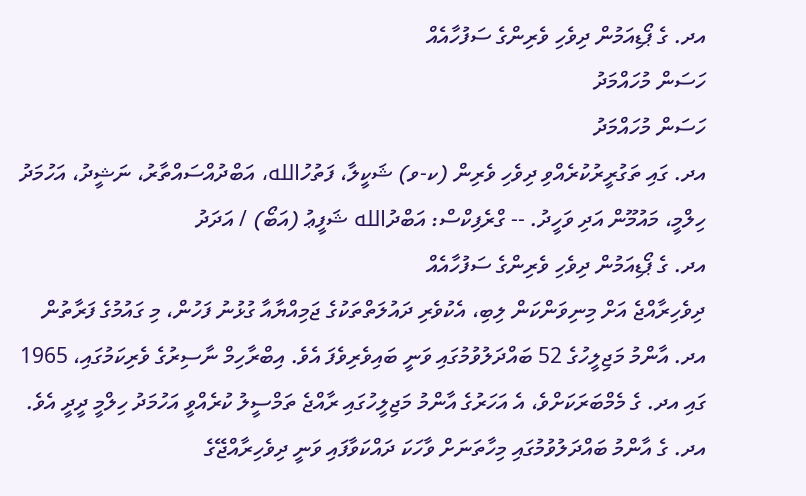އދ. ގެ ޕޯޑިއަމުން ދިވެހި ވެރިންގެ ސަފުހާއެއް
ހަސަން މުހައްމަދު
ހަސަން މުހައްމަދު
އދ. ގައި ތަގުރީރުކުރެއްވި ދިވެހި ވެރިން (ކ-ވ) ޝަކީލާ، ފަތުހުالله، އަބްދުއްސައްތާރު، ނަޝީދު، އަހުމަދު ހިލްމީ، މައުމޫން އަދި ވަހީދު. -- ގްރެފިކްސް: އަބްދުالله ޝަފީޢު (އަބޯ) / އަދަދު
އދ. ގެ ޕޯޑިއަމުން ދިވެހި ވެރިންގެ ސަފުހާއެއް
ދިވެހިރާއްޖެ އަށް މިނިވަންކަން ލިބި، އެކުވެރި ދައުލަތްތަކުގެ ޖަމިއްޔާއާ ގުޅުނު ފަހުން، މި ގައުމުގެ ފަރާތުން އދ. އާންމު މަޖިލީހުގެ 52 ބައްދަލުވުމުގައި ވަނީ ބައިވެރިވެފަ އެވެ. އިބްރާހިމް ނާސިރުގެ ވެރިކަމުގައި، 1965 ގައި އދ. ގެ މެމްބަރަކަށްވެ، އެ އަހަރުގެ އާންމު މަޖިލީހުގައި ރާއްޖެ ތަމްސީލު ކުރެއްވީ އަހުމަދު ހިލްމީ ދީދީ އެވެ.
އދ. ގެ އާންމު ބައްދަލުވުމުގައި މިހާތަނަށް ވާހަކަ ދައްކަވާފައި ވަނީ ދިވެހިރާއްޖޭގެ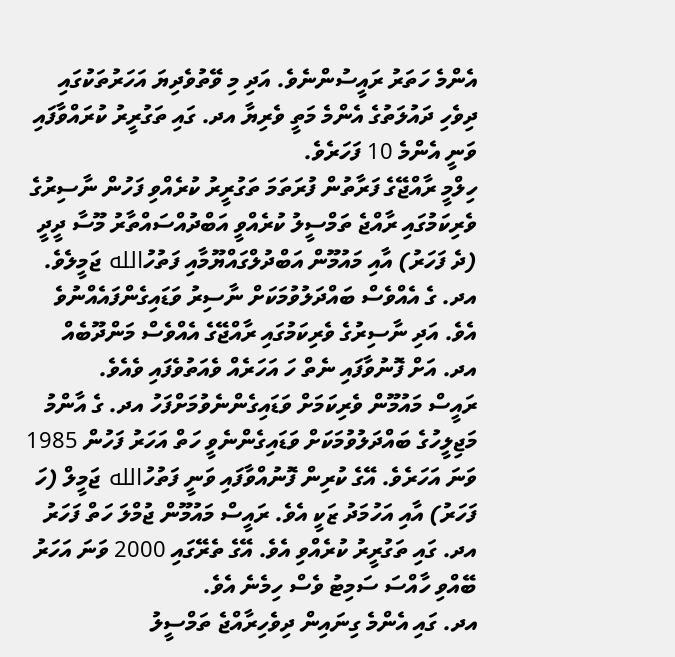އެންމެ ހަތަރު ރައީސުންނެވެ. އަދި މި ވޭތުވެދިޔަ އަހަރުތަކުގައި ދިވެހި ދައުލަތުގެ އެންމެ މަތީ ވެރިޔާ އދ. ގައި ތަގުރީރު ކުރައްވާފައި ވަނީ އެންމެ 10 ފަހަރެވެ.
ހިލްމީ ރާއްޖޭގެ ފަރާތުން ފުރަތަމަ ތަގުރީރު ކުރެއްވި ފަހުން ނާސިރުގެ ވެރިކަމުގައި ރާއްޖެ ތަމްސީލު ކުރެއްވީ އަބްދުއްސައްތާރު މޫސާ ދީދީ (ދެ ފަހަރު) އާއި މައުމޫން އަބްދުލްގައްޔޫމާއި ފަތުހުالله ޖަމީލެވެ. އދ. ގެ އެއްވެސް ބައްދަލުވުމަކަށް ނާސިރު ވަޑައިގެންފައެއްނުވެ އެވެ. އަދި ނާސިރުގެ ވެރިކަމުގައި ރާއްޖޭގެ އެއްވެސް މަންދޫބެއް އދ. އަށް ފޮނުވާފައި ނެތް ހަ އަހަރެއް ވެއަތުވެފައި ވެއެވެ.
ރައީސް މައުމޫން ވެރިކަމަށް ވަޑައިގެންނެވުމަށްފަހު އދ. ގެ އާންމު މަޖިލީހުގެ ބައްދަލުވުމަކަށް ވަޑައިގެންނެވީ ހަތް އަހަރު ފަހުން 1985 ވަނަ އަހަރެވެ. އޭގެ ކުރިން ފޮނުއްވާފައި ވަނީ ފަތުހުالله ޖަމީލް (ހަ ފަހަރު) އާއި އަހުމަދު ޒަކީ އެވެ. ރައީސް މައުމޫން ޖުމްލަ ހަތް ފަހަރު އދ. ގައި ތަގުރީރު ކުރެއްވި އެވެ. އޭގެ ތެރޭގައި 2000 ވަނަ އަހަރު ބޭއްވި ހާއްސަ ސަމިޓު ވެސް ހިމެނެ އެވެ.
އދ. ގައި އެންމެ ގިނައިން ދިވެހިރާއްޖެ ތަމްސީލު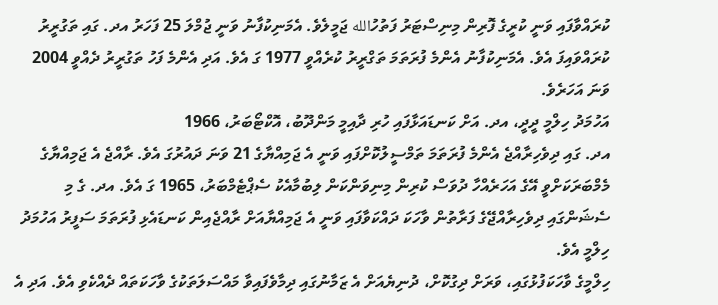ކުރައްވާފައި ވަނީ ކުރީގެ ފޮރިން މިނިސްޓަރު ފަތުހުالله ޖަމީލެވެ. އެމަނިކުފާނު ވަނީ ޖުމްލަ 25 ފަހަރު އދ. ގައި ތަގުރީރު ކުރައްވައިފަ އެވެ. އެމަނިކުފާނު އެންމެ ފުރަތަމަ ތަގްރީރު ކުރެއްވީ 1977 ގަ އެވެ. އަދި އެންމެ ފަހު ތަގުރީރު ދެއްވީ 2004 ވަނަ އަހަރެވެ.
އަހުމަދު ހިލްމީ ދީދީ، އދ. އަށް ކަނޑައަޅާފައި ހުރި ދާއިމީ މަންދޫބު، އޮކްޓޯބަރު، 1966
އދ. ގައި ދިވެހިރާއްޖެ އެންމެ ފުރަތަމަ ތަމްސީލުކޮށްފައި ވަނީ އެ ޖަމިއްޔާގެ 21 ވަނަ ދައުރުގަ އެވެ. ރާއްޖެ އެ ޖަމިއްޔާގެ މެމްބަރަކަށްވީ އޭގެ އަހަރެއްހާ ދުވަސް ކުރިން މިނިވަންކަން ލިބުމާއެކު ސެޕްޓެމްބަރު، 1965 ގަ އެވެ. އދ. ގެ މި ސެޝަންގައި ދިވެހިރާއްޖޭގެ ފަރާތުން ވާހަކަ ދައްކަވާފައި ވަނީ އެ ޖަމިއްޔާއަށް ރާއްޖެއިން ކަނޑައެޅި ފުރަތަމަ ސަފީރު އަހުމަދު ހިލްމީ އެވެ.
ހިލްމީގެ ވާހަކަފުޅުގައި، ވަރަށް ދިގުކޮށް، ދުނިޔެއަށް އެ ޒަމާނުގައި ދިމާވެފައިވާ މައްސަލަތަކުގެ ވާހަކަތައް ދެއްކެވި އެވެ. އަދި އެ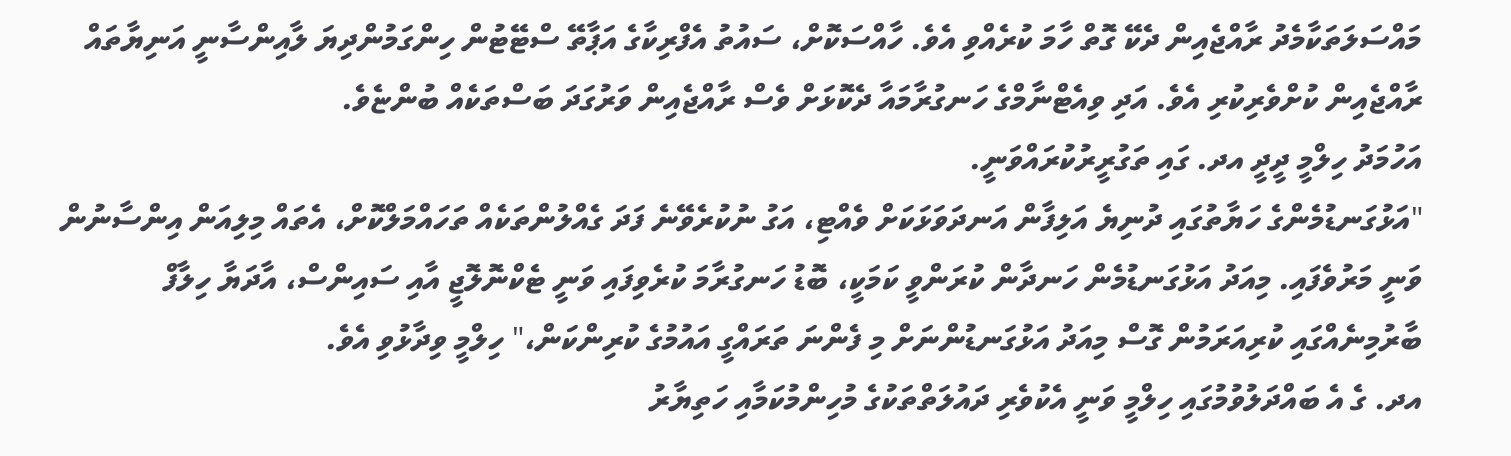މައްސަލަތަކާމެދު ރާއްޖެއިން ދެކޭ ގޮތް ހާމަ ކުރެއްވި އެވެ. ހާއްސަކޮށް، ސައުތު އެފްރިކާގެ އަޕާތޭ ސްޓޭޓުން ހިންގަމުންދިޔަ ލާއިންސާނީ އަނިޔާތައް ރާއްޖެއިން ކުށްވެރިކުރި އެވެ. އަދި ވިއެޓްނާމްގެ ހަނގުރާމައާ ދެކޮޅަށް ވެސް ރާއްޖެއިން ވަރުގަދަ ބަސްތަކެއް ބުންޏެވެ.
އަހުމަދު ހިލްމީ ދީދީ އދ. ގައި ތަގުރީރުކުރައްވަނީ.
"އަޅުގަނޑުމެންގެ ހަޔާތުގައި ދުނިޔެ އަލިފާން އަނދަވަޅަކަށް ވެއްޓި، އަގު ނުކުރެވޭނެ ފަދަ ގެއްލުންތަކެއް ތަހައްމަލްކޮށް، އެތައް މިލިއަން އިންސާނުން ވަނީ މަރުވެފައި. މިއަދު އަޅުގަނޑުމެން ހަނދާން ކުރަންވީ ކަމަކީ، ބޮޑު ހަނގުރާމަ ކުރެވިފައި ވަނީ ޓެކްނޮލޮޖީ އާއި ސައިންސް، އާދަޔާ ހިލާފް ބާރުމިނެއްގައި ކުރިއަރަމުން ގޮސް މިއަދު އަޅުގަނޑުންނަށް މި ފެންނަ ތަރައްގީ އައުމުގެ ކުރިންކަން،" ހިލްމީ ވިދާޅުވި އެވެ.
އދ. ގެ އެ ބައްދަލުވުމުގައި ހިލްމީ ވަނީ އެކުވެރި ދައުލަތްތަކުގެ މުހިންމުކަމާއި ހަތިޔާރު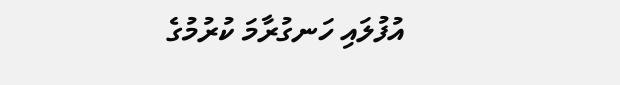އުފުލައި ހަނގުރާމަ ކުރުމުގެ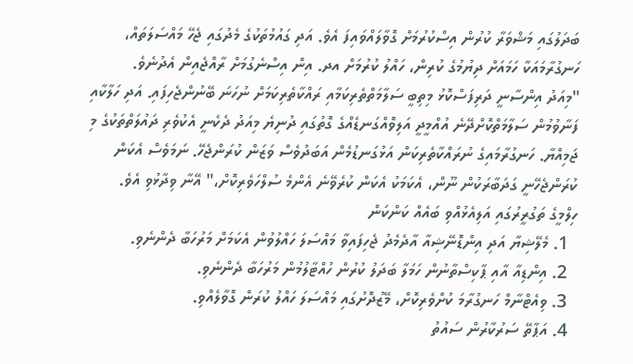ބަދަލުގައި މަޝްވަރާ ކުރުން އިސްކުރުމަށް ގޮވާލައްވައިފަ އެވެ. އަދި ގައުމުތަކުގެ މެދުގައި ޖެހޭ މައްސަލަތައް، ހަނގުރާމައަކާ ހަމައަށް ދިޔުމުގެ ކުރިން، ހައްލު ކުރުމަށް އދ. އިން އިސްނެގުމަށް ރާއްޖެއިން އެދުނެވެ.
"މިއަދު އިންސާނީ ދަރިފަސްކޮޅު މިތިބީ ސަލާމަތްތެރިކަމާއި ރައްކާތެރިކަމަށް ނުހަނަ ބޭނުންޖެހިފައި. އަދި ހަލާކާއި ފަނާވުމުން ސަލާމަތްކޮށްދޭނެ އުއްމީދީ އަލިވޮއްގަނޑެއްގެ ގޮތުގައި ދުނިޔެ މިއަދު ދެކެނީ އެކުވެރި ދައުލަތްތަކުގެ މި ޖަމިއްޔާ. ހަނގުރާމައިގެ ނުރައްކާތެރިކަން އަޅުގަނޑުމެން އަބަދުވެސް ވަޒަން ކުރަންޖެހޭ. ނަމަވެސް އެކަން ކުރަންޖެހޭނީ ގަދަބާރަކުން ނޫން، އެކަމަކު އެކަން ކުރެވޭނެ އެންމެ ސުލްހަވެރިކޮށް،" އޭނާ ވިދާޅުވި އެވެ.
ހިލްމީގެ ތަގުރީރުގައި އަލިއެޅުއްވި ބައެއް ކަންކަން
  1. މެލޭޝިޔާ އަދި އިންޑޮނޭޝިއާ އާދެމެދު ޖެހިފައިވާ މައްސަލަ ހައްލުވުން އެކަމަށް މަރުހަބާ ދެންނެވި.
  2. އިންޑިއާ އާއި ޕާކިސްތާނުން ހަމަލާ ބަދަލު ކުރުން ހުއްޓާލުމުން މަރުހަބާ ދެންނެވި.
  3. ވިއެޓްނާމް ހަނގުރާމަ ކުށްވެރިކޮށް، މޭޒުދޮށުގައި މައްސަލަ ހައްލު ކުރަން ގޮވާލެއްވި.
  4. އަޕާތޭ ސަރުކާރުން ސައުތު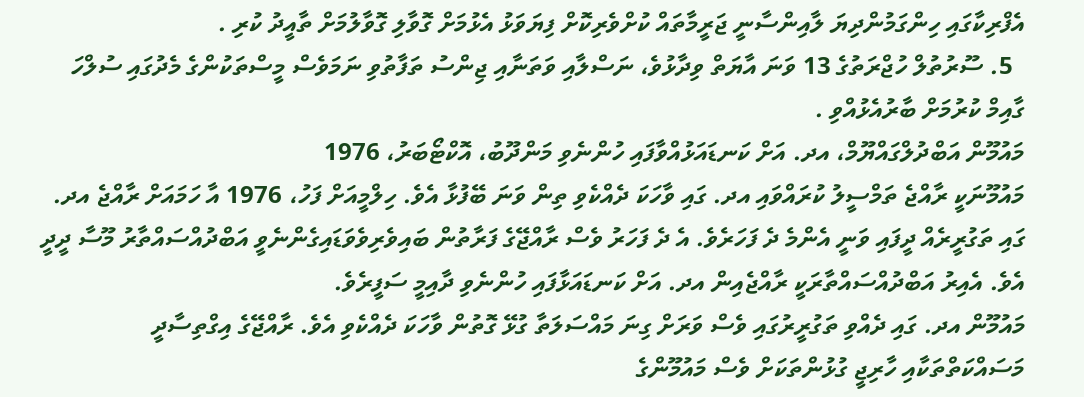އެފްރިކާގައި ހިންގަމުންދިޔަ ލާއިންސާނީ ޖަރީމާތައް ކުށްވެރިކޮށް ފިޔަވަޅު އެޅުމަށް ގޮވާލި ގޮވާލުމަށް ތާއީދު ކުރި .
  5. ސޫރުތުލް ހުޖްރަތުގެ 13 ވަނަ އާޔަތް ވިދާޅުވެ، ނަސްލާއި ވަތަނާއި ޖިންސު ތަފާތުވި ނަމަވެސް މީސްތަކުންގެ މެދުގައި ސުލްހަ ގާއިމް ކުރުމަށް ބާރުއެޅުއްވި .
މައުމޫން އަބްދުލްގައްޔޫމް، އދ. އަށް ކަނޑައަޅުއްވާފައި ހުންނެވި މަންދޫބު، އޮކްޓޯބަރު، 1976
މައުމޫނަކީ ރާއްޖެ ތަމްސީލު ކުރައްވައި އދ. ގައި ވާހަކަ ދެއްކެވި ތިން ވަނަ ބޭފުޅާ އެވެ. ހިލްމީއަށް ފަހު، 1976 އާ ހަމައަށް ރާއްޖެ އދ. ގައި ތަގުރީރެއް ދީފައި ވަނީ އެންމެ ދެ ފަހަރެވެ. އެ ދެ ފަހަރު ވެސް ރާއްޖޭގެ ފަރާތުން ބައިވެރިވެވަޑައިގެންނެވީ އަބްދުއްސައްތާރު މޫސާ ދީދީ އެވެ. އެއިރު އަބްދުއްސައްތާރަކީ ރާއްޖެއިން އދ. އަށް ކަނޑައަޅާފައި ހުންނެވި ދާއިމީ ސަފީރެވެ.
މައުމޫން އދ. ގައި ދެއްވި ތަގުރީރުގައި ވެސް ވަރަށް ގިނަ މައްސަލަތާ ގުޅޭ ގޮތުން ވާހަކަ ދެއްކެވި އެވެ. ރާއްޖޭގެ އިގްތިސާދީ މަސައްކަތްތަކާއި ހާރިޖީ ގުޅުންތަކަށް ވެސް މައުމޫންގެ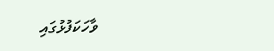ވާހަކަފުޅުގައި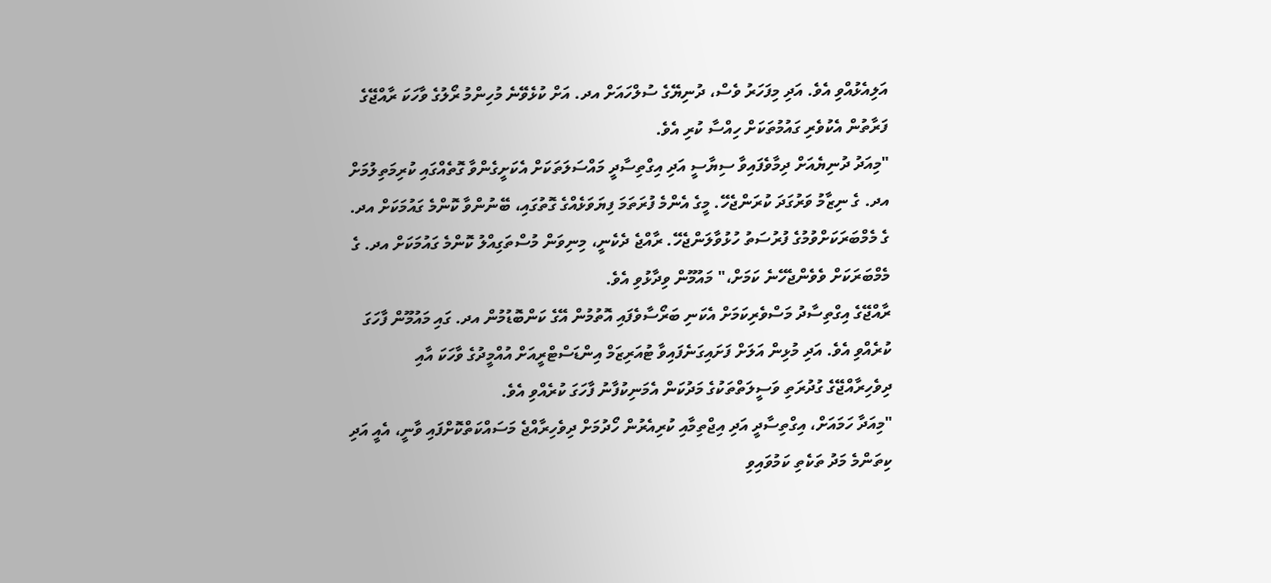އަލިއެޅުއްވި އެވެ. އަދި މިފަހަރު ވެސް، ދުނިޔޭގެ ސުލްހައަށް އދ. އަށް ކުޅެވޭނެ މުހިންމު ރޯލުގެ ވާހަކަ ރާއްޖޭގެ ފަރާތުން އެކުވެރި ގައުމުތަކަށް ހިއްސާ ކުރި އެވެ.
"މިއަދު ދުނިޔެއަށް ދިމާވެފައިވާ ސިޔާސީ އަދި އިގްތިސާދީ މައްސަލަތަކަށް އެކަށީގެންވާ ގޮތެއްގައި ކުރިމަތިލުމަށް އދ. ގެ ނިޒާމު ވަރުގަދަ ކުރަންޖެހޭ. މީގެ އެންމެ ފުރަތަމަ ފިޔަވަޅެއްގެ ގޮތުގައި، ބޭނުންވާ ކޮންމެ ގައުމަކަށް އދ. ގެ މެމްބަރަކަށްވުމުގެ ފުރުސަތު ހުޅުވާލަންޖެހޭ. ރާއްޖެ ދެކެނީ، މިނިވަން މުސްތަގިއްލު ކޮންމެ ގައުމަކަށް އދ. ގެ މެމްބަރަކަށް ވެވެންޖެހޭނެ ކަމަށް،" މައުމޫން ވިދާޅުވި އެވެ.
ރާއްޖޭގެ އިގްތިސާދު މަސްވެރިކަމަށް އެކަނި ބަރޯސާވެފައި އޮތުމުން އޭގެ ކަންބޮޑުމުން އދ. ގައި މައުމޫން ފާހަގަ ކުރެއްވި އެވެ. އަދި މުޅިން އަލަށް ފަށައިގަނެފައިވާ ޓުއަރިޒަމް އިންޑަސްޓްރީއަށް އުއްމީދުގެ ވާހަކަ އާއި ދިވެހިރާއްޖޭގެ ގުދުރަތި ވަސީލަތްތަކުގެ މަދުކަން އެމަނިކުފާނު ފާހަގަ ކުރެއްވި އެވެ.
"މިއަދާ ހަމައަށް، އިގްތިސާދީ އަދި އިޖްތިމާއި ކުރިއެރުން ހޯދުމަށް ދިވެހިރާއްޖެ މަސައްކަތްކޮށްފައި ވާނީ، އެއީ އަދި ކިތަންމެ މަދު ތަކެތި ކަމުވައިވި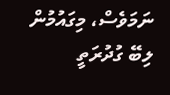ނަމަވެސް، މިގައުމުން ލިބޭ ގުދުރަތީ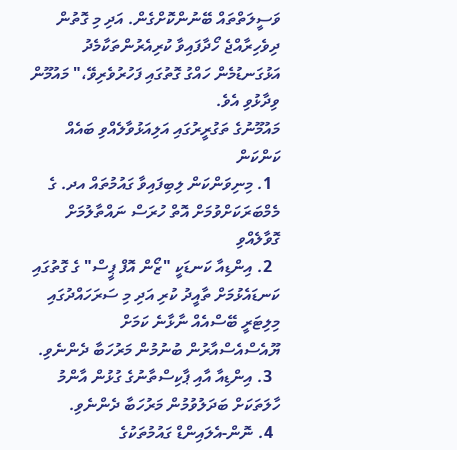ވަސީލަތްތައް ބޭނުންކޮށްގެން. އަދި މި ގޮތުން ދިވެހިރާއްޖެ ހޯދާފައިވާ ކުރިއެރުންތަކާމެދު އަޅުގަނޑުމެން ހައްގު ގޮތުގައި ފަހުރުވެރިވޭ،" މައުމޫން ވިދާޅުވި އެވެ.
މައުމޫނުގެ ތަގުރީރުގައި އަލިއަޅުވާލެއްވި ބައެއް ކަންކަން
  1. މިނިވަންކަން ލިބިފައިވާ ގައުމުތައް އދ. ގެ މެމްބަރަކަށްވުމަށް އޮތް ހުރަސް ނައްތާލުމަށް ގޮވާލެއްވި
  2. އިންޑިއާ ކަނޑަކީ "ޒޯން އޮފް ޕީސް" ގެ ގޮތުގައި ކަނޑައެޅުމަށް ތާއީދު ކުރި އަދި މި ސަރަހައްދުގައި މިލިޓަރީ ބޭސްއެއް ނާޅާނެ ކަމަށް ޔޫއެސްއެސްއާރުން ބުނުމުން މަރުހަބާ ދެންނެވި.
  3. އިންޑިއާ އާއި ޕާކިސްތާނުގެ ގުޅުން އާންމު ހާލަތަކަށް ބަދަލުވުމުން މަރުހަބާ ދެންނެވި.
  4. ނޮން-އެލައިންޑް ގައުމުތަކުގެ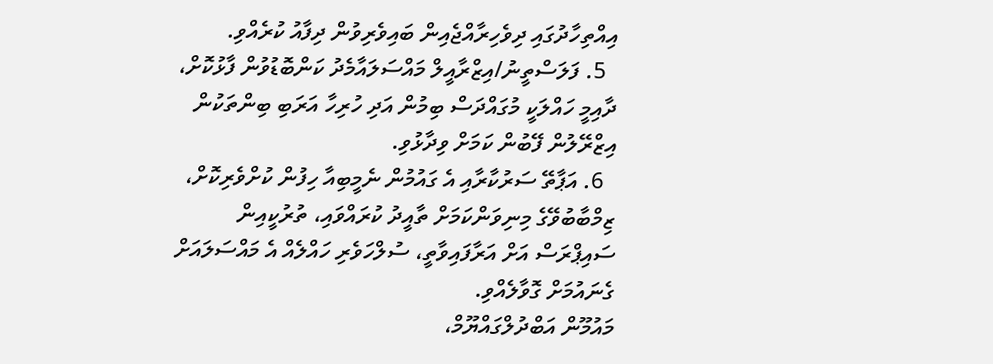އިއްތިހާދުގައި ދިވެހިރާއްޖެއިން ބައިވެރިވުން ދިފާއު ކުރެއްވި.
  5. ފަލަސްތީނު/އިޒްރާއީލް މައްސަލައާމެދު ކަންބޮޑުވުން ފާޅުކޮށް، ދާއިމީ ހައްލަކީ މުގައްދަސް ބިމުން އަދި ހުރިހާ އަރަބި ބިންތަކުން އިޒްރޭލުން ފޭބުން ކަމަށް ވިދާޅުވި.
  6. އަޕާތޭ ސަރުކާރާއި އެ ގައުމުން ނެމީބިއާ ހިފުން ކުށްވެރިކޮށް، ޒިމްބާބުވޭގެ މިނިވަންކަމަށް ތާއީދު ކުރައްވައި، ތުރުކީއިން ސައިޕްރަސް އަށް އަރާފައިވާތީ، ސުލްހަވެރި ހައްލެއް އެ މައްސަލައަށް ގެނައުމަށް ގޮވާލެއްވި.
މައުމޫން އަބްދުލްގައްޔޫމް،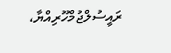ރައީސުލްޖުމްހޫރިއްޔާ،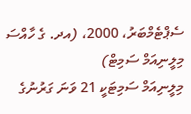ސެޕްޓެމްބަރު، 2000، (އދ. ގެ ހާއްސަ މިލީނިއަމް ސަމިޓް)
މިލީނިއަމް ސަމިޓަކީ 21 ވަނަ ގަރުނުގެ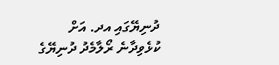ދުނިޔޭގައި އދ. އަށް ކުޅެވިދާނެ ރޯލާމެދު ދުނިޔޭގެ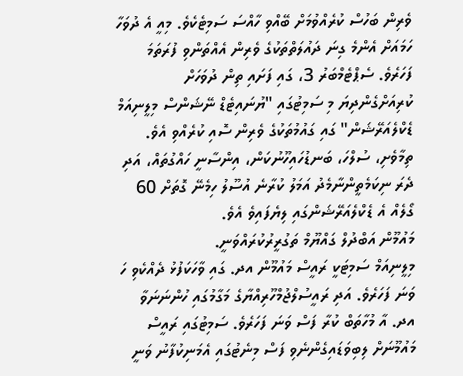ވެރިން ބަހުސް ކުރެއްވުމަށް ބޭއްވި ހާއްސަ ސަމިޓެކެވެ. މިއީ އެ ދުވަހާ ހަމައަށް އެންމެ ގިނަ ދައުލަތްތަކުގެ ވެރިން އެއްތަންވި ފުރަތަމަ ފަހަރެވެ. ސެޕްޓެމްބަރު 3، ގައި ފަށައި ތިން ދުވަހަށް ކުރިއަށްގެންދިޔަ މި ސަމިޓުގައި "ޔުނައިޓެޑް ނޭޝަންސް މިލީނިއަމް ޑެކްލެއަރޭޝަން" ގައި ގައުމުތަކުގެ ވެރިން ސޮއި ކުރެއްވި އެވެ. ތިމާވެށި، ސުލްހަ، ބަނޑުހައިހޫނުކަން، އިންސާނީ ހައްގުތައް، އަދި ދެރަ ނިކަމެތީންނާމެދު އަމަލު ކުރާނެ އުސޫލު ހިމެނޭ ގޮތަށް 60 ގޯލެއް އެ ޑެކްލެއަރޭޝަންގައި ލިޔެފައިވެ އެވެ.
މައުމޫން އަބްދުލް ގައްޔޫމް ތަގުރީރުކުރައްވަނީ.
މިލީނިއަމް ސަމިޓަކީ ރައީސް މައުމޫން އދ. ގައި ވާހަކަފުޅު ދެއްކެވި ހަ ވަނަ ފަހަރެވެ. އަދި ރައީސުލްޖުމްހޫރިއްޔާގެ މަގާމުގައި ހުންނަނަވާ އދ. އާ މުހާތަބް ކުރާ ފަސް ވަނަ ފަހަރެވެ. ސަމިޓުގައި ރައީސް މައުމޫނަށް ލިބިވަޑައިގެންނެވި ފަސް މިނެޓުގައި އެމަނިކުފާނު ވަނީ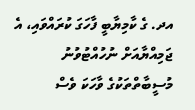އދ. ގެ ކާމިޔާބީ ފާހަގަ ކުރައްވައި، އެ ޖަމިއްޔާއަށް ނުހުއްޓުވުނު މުސީބާތްތަކުގެ ވާހަކަ ވެސް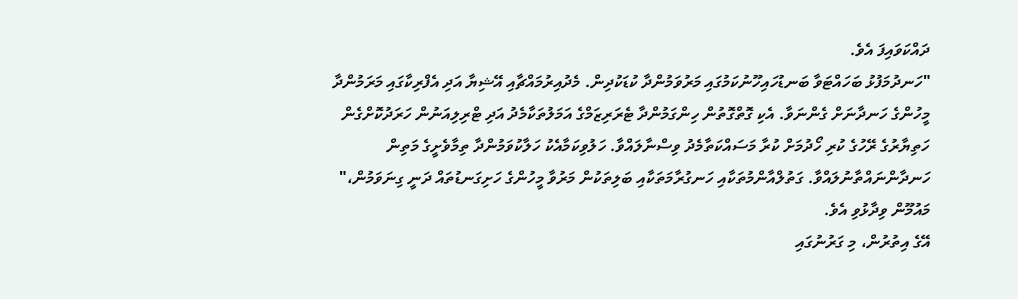ދައްކަވައިފަ އެވެ.
"ހަނދުމަފުޅު ބަހައްޓަވާ ބަނޑުހައިހޫނުކަމުގައި މަރުވަމުންދާ ކުޑަކުދިން. މެދުއިރުމައްޗާއި އޭޝިޔާ އަދި އެފްރިކާގައި މަރަމުންދާ މީހުންގެ ހަނދާނަށް ގެންނަވާ. އެކި ގޮތްގޮތުން ހިންގަމުންދާ ޓެރަރިޒަމްގެ އަމަލުތަކާމެދު އަދި ޓްރިލިއަނުން ހަރަދުކޮށްގެން ހަތިޔާރުގެ ރޭހުގެ ކުރި ހޯދުމަށް ކުރާ މަސައްކަތާމެދު ވިސްނާލައްވާ. ހަލުވިކަމާއެކު ހަލާކުވަމުންދާ ތިމާވެށީގެ މަތިން ހަނދާންނައްތާނުލައްވާ. ގަތުލްއާންމުތަކާއި ހަނގުރާމަތަކާއި ބަލިތަކުން މަރުވާ މީހުންގެ ހަށިގަނޑުތައް ދަނީ ގިނަވަމުން،" މައުމޫން ވިދާޅުވި އެވެ.
އޭގެ އިތުރުން، މި ގަރުނުގައި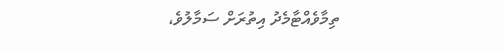ތިމާވެއްޓާމެދު އިތުރަށް ސަމާލުވެ،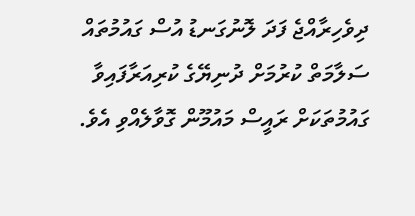ދިވެހިރާއްޖެ ފަދަ ލޮނުގަނޑު އުސް ގައުމުތައް ސަލާމަތް ކުރުމަށް ދުނިޔޭގެ ކުރިއަރާފައިވާ ގައުމުތަކަށް ރައީސް މައުމޫން ގޮވާލެއްވި އެވެ.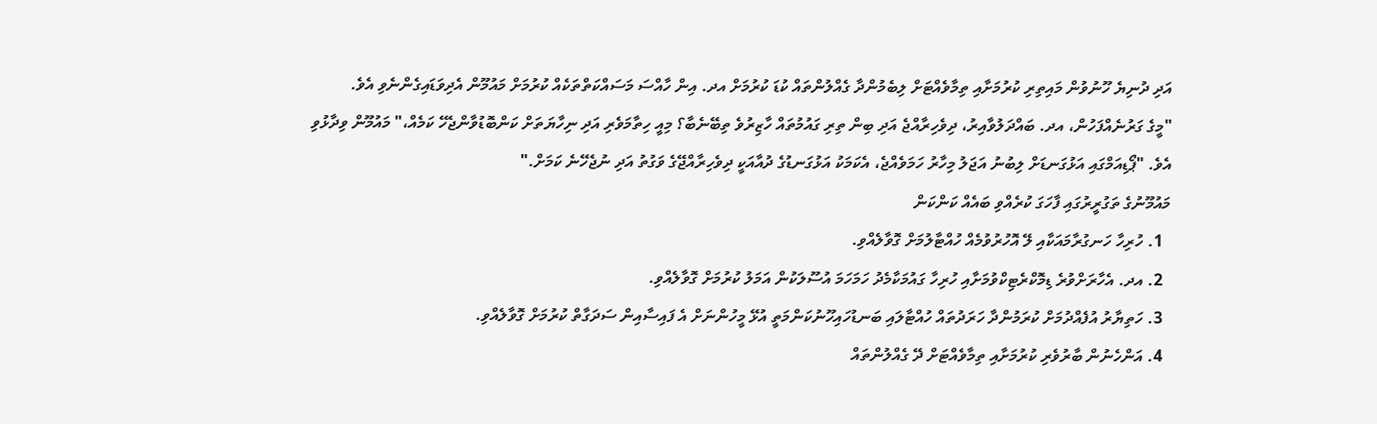އަދި ދުނިޔެ ހޫނުވުން މައިތިރި ކުރުމަށާއި ތިމާވެއްޓަށް ލިބެމުންދާ ގެއްލުންތައް ކުޑަ ކުރުމަށް އދ. އިން ހާއްސަ މަސައްކަތްތަކެއް ކުރުމަށް މައުމޫން އެދިވަޑައިގެންނެވި އެވެ.
"މީގެ ގަރުނެއްފަހުން، އދ. ބައްދަލުވާއިރު، ދިވެހިރާއްޖެ އަދި ބިން ތިރި ގައުމުތައް ހާޒިރުވެ ތިބޭނެބާ؟ މިއީ ހިތާމަވެރި އަދި ނިހާޔަތަށް ކަންބޮޑުވާންޖެހޭ ކަމެއް،" މައުމޫން ވިދާޅުވި އެވެ. "ޕޯޑިއަމްގައި އަޅުގަނޑަށް ލިބުނު އަޖަލު މިހާރު ހަމަވެއްޖެ، އެކަމަކު އަޅުގަނޑުގެ ދުއާއަކީ ދިވެހިރާއްޖޭގެ ވަގުތު އަދި ނުޖެހޭނެ ކަމަށް."
މައުމޫނުގެ ތަގުރީރުގައި ފާހަގަ ކުރެއްވި ބައެއް ކަންކަން
  1. ހުރިހާ ހަނގުރާމައަކާއި ލޭ އޮހުރުވުމެއް ހުއްޓާލުމަށް ގޮވާލެއްވި.
  2. އދ. އެހާރަށްވުރެ ޑިމޮކްރެޓިކްވުމަށާއި ހުރިހާ ގައުމަކާމެދު ހަމަހަމަ އުސޫލަކުން އަމަލު ކުރުމަށް ގޮވާލެއްވި.
  3. ހަތިޔާރު އުފެއްދުމަށް ކުރަމުންދާ ހަރަދުތައް ހުއްޓާލައި ބަނޑުހައިހޫނުކަންމަތީ އުޅޭ މީހުންނަށް އެ ފައިސާއިން ސަދަގާތް ކުރުމަށް ގޮވާލެއްވި.
  4. އަންހެނުން ބާރުވެރި ކުރުމަށާއި ތިމާވެއްޓަށް ދޭ ގެއްލުންތައް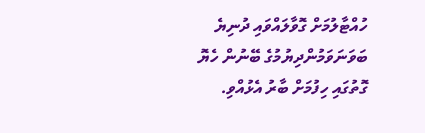ހުއްޓާލުމަށް ގޮވާލައްވައި ދުނިޔެ ބަވަނަވަމުންދިޔުމުގެ ބޭނުން ހެޔޮ ގޮތުގައި ހިފުމަށް ބާރު އެޅުއްވި.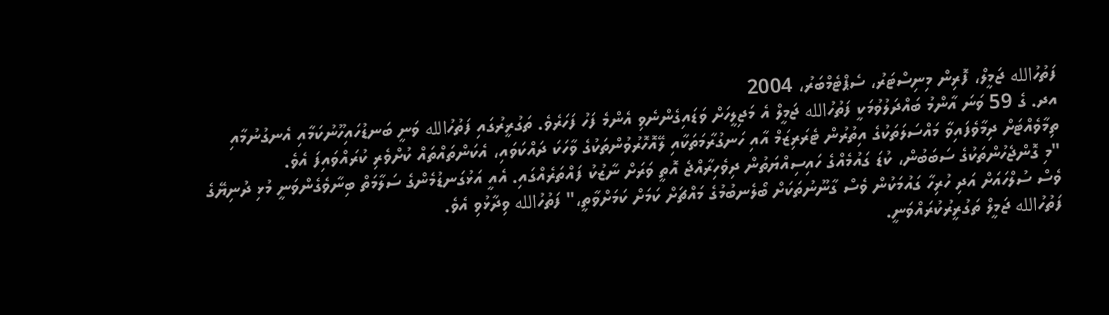ފަތުހުالله ޖަމީލް، ފޮރިން މިނިސްޓަރު، ސެޕްޓެމްބަރު، 2004
އދ. ގެ 59 ވަނަ އާންމު ބައްދަލުވުމަކީ ފަތުހުالله ޖަމީލް އެ މަޖިލީހަށް ވަޑައިގެންނެވި އެންމެ ފަހު ފަހަރެވެ. ތަގުރީރުގައި ފަތުހުالله ވަނީ ބަނޑުހައިހޫނުކަމާއި އެނގުނުމާއި ތިމާވެއްޓަށް ދިމާވެފައިވާ މައްސަލަތަކުގެ އިތުރުން ޓެރަރިޒަމް އާއި ހަނގުރާމަތަކާއި ލޭއޮހޮރުވުންތަކުގެ ވާހަކަ ދައްކަވައި، އެކަންތައްތައް ކުށްވެރި ކުރައްވައިފަ އެވެ.
"މި ގޮންޖެހުންތަކުގެ ސަބަބުން، ކުޑަ ގައުމެއްގެ ހައިސިއްޔަތުން ދިވެހިރާއްޖެ އޮތީ ވަރަށް ނާޒުކު ފައްތަރެއްގައި. އެއީ އަޅުގަނޑުމެންގެ ސަލާމަތް ބިނާވެގެންވަނީ މުޅި ދުނިޔޭގެ ވެސް ސުލްހައަށް އަދި ހުރިހާ ގައުމަކުން ވެސް ގާނޫނުތަކަށް ބޯލެނބުމުގެ މައްޗަށް ކަމަށް ކަމަށްވާތީ،" ފަތުހުالله ވިދާޅުވި އެވެ.
ފަތުހުالله ޖަމީލް ތަގުރީރުކުރައްވަނީ.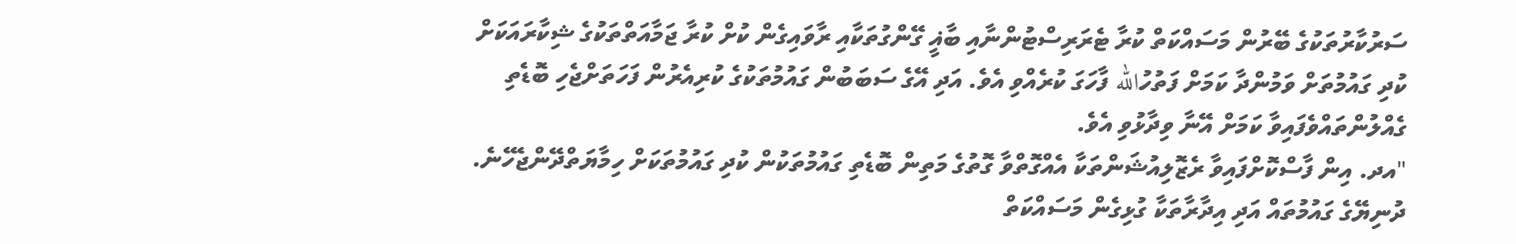ސަރުކާރުތަކުގެ ބޭރުން މަސައްކަތް ކުރާ ޓެރަރިސްޓުންނާއި ބާޣީ ގޭންގުތަކާއި ރާވައިގެން ކުށް ކުރާ ޖަމާއަތްތަކުގެ ޝިކާރައަކަށް ކުދި ގައުމުތަށް ވަމުންދާ ކަމަށް ފަތުހުالله ފާހަގަ ކުރެއްވި އެވެ. އަދި އޭގެ ސަބަބުން ގައުމުތަކުގެ ކުރިއެރުން ފަހަތަށްޖެހި ބޮޑެތި ގެއްލުންތައްވެފައިވާ ކަމަށް އޭނާ ވިދާޅުވި އެވެ.
"އދ. އިން ފާސްކޮށްފައިވާ ރެޒޮލިއުޝަންތަކާ އެއްގޮތްވާ ގޮތުގެ މަތިން ބޮޑެތި ގައުމުތަކުން ކުދި ގައުމުތަކަށް ހިމާޔަތްދޭންޖެހޭނެ. ދުނިޔޭގެ ގައުމުތައް އަދި އިދާރާތަކާ ގުޅިގެން މަސައްކަތް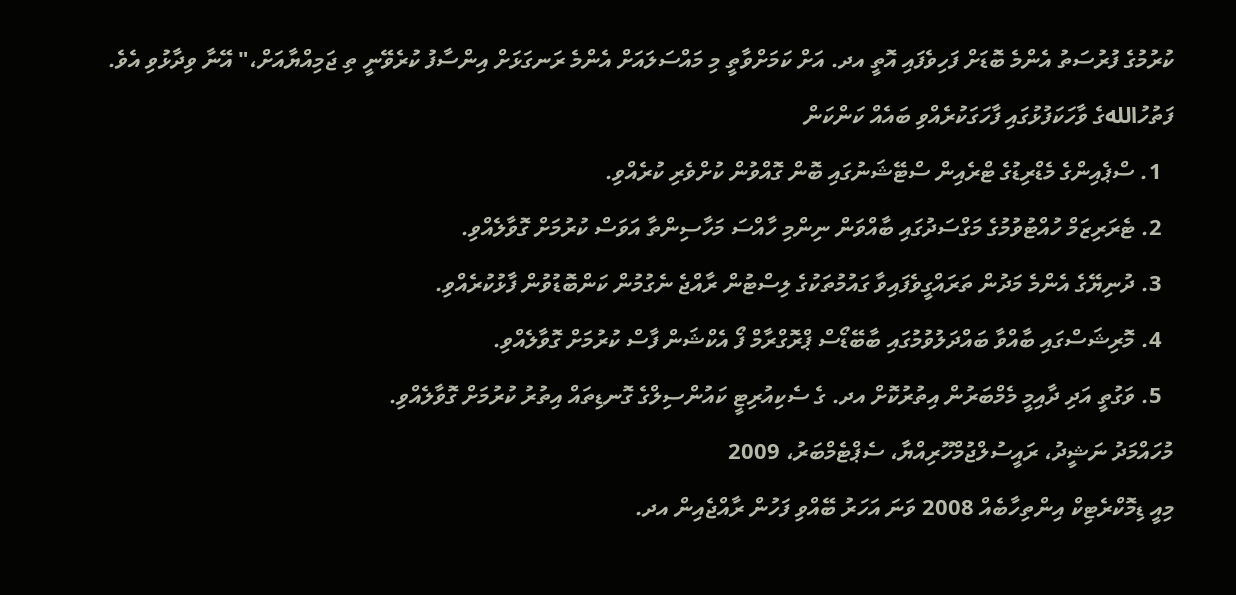ކުރުމުގެ ފުރުސަތު އެންމެ ބޮޑަށް ފަހިވެފައި އޮތީ އދ. އަށް ކަމަށްވާތީ މި މައްސަލައަށް އެންމެ ރަނގަޅަށް އިންސާފު ކުރެވޭނީ ތި ޖަމިއްޔާއަށް،" އޭނާ ވިދާޅުވި އެވެ.
ފަތުހުاللهގެ ވާހަކަފުޅުގައި ފާހަގަކުރެއްވި ބައެއް ކަންކަން
  1. ސްޕެއިންގެ މެޑްރިޑުގެ ޓްރެއިން ސްޓޭޝަނުގައި ބޮން ގޮއްވުން ކުށްވެރި ކުރެއްވި.
  2. ޓެރަރިޒަމް ހުއްޓުވުމުގެ މަގްސަދުގައި ބާއްވަން ނިންމި ހާއްސަ މަހާސިންތާ އަވަސް ކުރުމަށް ގޮވާލެއްވި.
  3. ދުނިޔޭގެ އެންމެ މަދުން ތަރައްގީވެފައިވާ ގައުމުތަކުގެ ލިސްޓުން ރާއްޖެ ނެގުމުން ކަންބޮޑުވުން ފާޅުކުރެއްވި.
  4. މޮރިޝަސްގައި ބާއްވާ ބައްދަލުވުމުގައި ބާބޭޑޯސް ޕްރޮގްރާމް ފޯ އެކްޝަން ފާސް ކުރުމަށް ގޮވާލެއްވި.
  5. ވަގުތީ އަދި ދާއިމީ މެމްބަރުން އިތުރުކޮށް އދ. ގެ ސެކިއުރިޓީ ކައުންސިލްގެ ގޮނޑިތައް އިތުރު ކުރުމަށް ގޮވާލެއްވި.
މުހައްމަދު ނަޝީދު، ރައީސުލްޖުމްހޫރިއްޔާ، ސެޕްޓެމްބަރު، 2009
މިއީ ޑިމޮކްރެޓިކް އިންތިހާބެއް 2008 ވަނަ އަހަރު ބޭއްވި ފަހުން ރާއްޖެއިން އދ.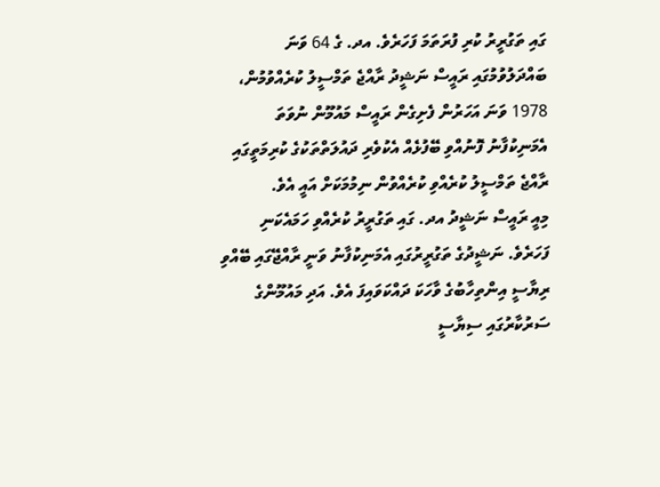ގައި ތަގުރީރު ކުރި ފުރަތަމަ ފަހަރެވެ. އދ. ގެ 64 ވަނަ ބައްދަލުވުމުގައި ރައީސް ނަޝީދު ރާއްޖެ ތަމްސީލު ކުރެއްވުމުން، 1978 ވަނަ އަހަރުން ފެށިގެން ރައީސް މައުމޫން ނުވަތަ އެމަނިކުފާނު ފޮނުއްވި ބޭފުޅެއް އެކުވެރި ދައުލަތްތަކުގެ ކުރިމަތީގައި ރާއްޖެ ތަމްސީލު ކުރެއްވި ކުރެއްވުން ނިމުމަކަށް އައީ އެވެ.
މިއީ ރައީސް ނަޝީދު އދ. ގައި ތަގުރީރު ކުރެއްވި ހަމައެކަނި ފަހަރެވެ. ނަޝީދުގެ ތަގުރީރުގައި އެމަނިކުފާނު ވަނީ ރާއްޖޭގައި ބޭއްވި ރިޔާސީ އިންތިހާބުގެ ވާހަކަ ދައްކަވައިފަ އެވެ. އަދި މައުމޫންގެ ސަރުކާރުގައި ސިޔާސީ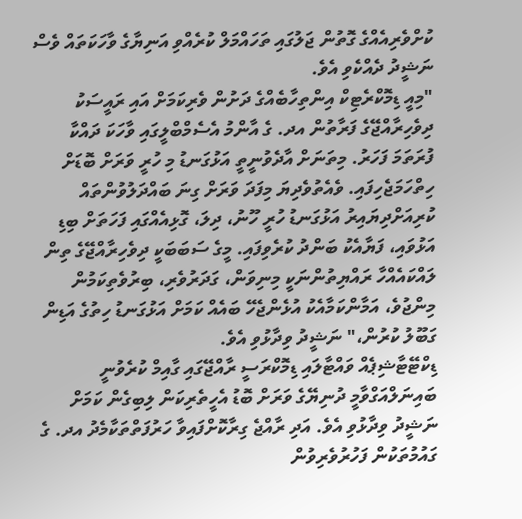ކުށްވެރިއެއްގެ ގޮތުން ޖަލުގައި ތަހައްމަލް ކުރެއްވި އަނިޔާގެ ވާހަކަތައް ވެސް ނަޝީދު ދެއްކެވި އެވެ.
"މިއީ ޑިމޮކްރެޓިކް އިންތިހާބެއްގެ ދަށުން ވެރިކަމަށް އައި ރައީސަކު ދިވެހިރާއްޖޭގެ ފަރާތުން އދ. ގެ އާންމު އެސެމްބްލީގައި ވާހަކަ ދައްކާ ފުރަތަމަ ފަހަރު. މިތަނަށް އާދެވުނީތީ އަޅުގަނޑު މި ހުރީ ވަރަށް ބޮޑަށް ހިތްހަމަޖެހިފައި. ވެއެތުވެދިޔަ މިފަދަ ވަރަށް ގިނަ ބައްދަލުވުންތައް ކުރިއަށްދިޔައިރު އަޅުގަނޑު ހުރީ ހޫނު، ދިލަ، ގޮޅިއެއްގައި ފަހަތަށް ބިޑި އަޅުވައި، ފަޔާއެކު ބަންދު ކުރެވިފައި. މީގެ ސަބަބަކީ ދިވެހިރާއްޖޭގެ ތިން ލައްކައެއްހާ ރައްޔިތުންނަކީ މިނިވަން، ގަދަރުވެރި، ބިރުވެތިކަމުން މިންޖުވެ، އަމާންކަމާއެކު އުޅެންޖެހޭ ބައެއް ކަމަށް އަޅުގަނޑު ހިތުގެ އަޑިން ގަބޫލު ކުރުން،" ނަޝީދު ވިދާޅުވި އެވެ.
ޑިކްޓޭޓާޝިޕެއް ވައްޓާލައި ޑިމޮކްރަސީ ރާއްޖޭގައި ގާއިމް ކުރެވުނީ ބައިނަލްއަގްވާމީ ދުނިޔޭގެ ވަރަށް ބޮޑު އެހީތެރިކަން ލިބިގެން ކަމަށް ނަޝީދު ވިދާޅުވި އެވެ. އަދި ރާއްޖެ ގިރާކޮށްފައިވާ ހަރުފަތްތަކާމެދު އދ. ގެ ގައުމުތަކުން ފަހުރުވެރިވުން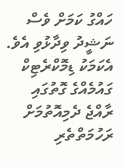ހައްގު ކަމަށް ވެސް ނަޝީދު ވިދާޅުވި އެވެ. އެކަމަކު ޑިމޮކްރެޓިކް ގައުމެއްގެ ގޮތުގައި ރާއްޖެ ދެމިއޮތުމަށް ރަހުމަތްތެރި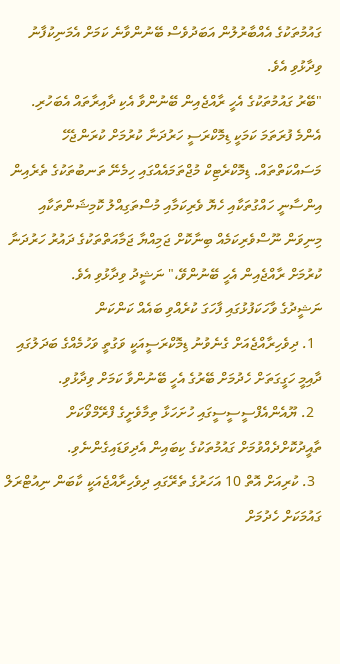ގައުމުތަކުގެ އެއްބާރުލުން އަބަދުވެސް ބޭނުންވާނެ ކަމަށް އެމަނިކުފާނު ވިދާޅުވި އެވެ.
"ބޭރު ގައުމުތަކުގެ އެހީ ރާއްޖެއިން ބޭނުންވާ އެކި ދާއިރާތައް އެބަހުރި. އެންމެ ފުރަތަމަ ކަމަކީ ޑިމޮކްރަސީ ހަރުދަނާ ކުރުމަށް ކުރަންޖެހޭ މަސައްކަތްތައް. ޑިމޮކްރެޓިކް މުޖްތަމައެއްގައި ހިމެނޭ ތަނބުތަކުގެ ތެރެއިން އިންސާނީ ހައްގުތަކާއި ހެޔޮ ވެރިކަމާއި މުސްތަގިއްލު ކޮމިޝަންތަކާއި މިނިވަން ނޫސްވެރިކަމެއް ބިނާކޮށް ޖަމިއްޔާ ޖަމާއަތްތަކުގެ ދައުރު ހަރުދަނާ ކުރުމަށް ރާއްޖެއިން އެހީ ބޭނުންވޭ،" ނަޝީދު ވިދާޅުވި އެވެ.
ނަޝީދުގެ ވާހަކަފުޅުގައި ފާހަގަ ކުރެއްވި ބައެއް ކަންކަން
  1. ދިވެހިރާއްޖެއަށް ގެނެވުނު ޑިމޮކްރަސީއަކީ ވަގުތީ ވަހުމެއްގެ ބަދަލުގައި ދާއިމީ ހަގީގަތަށް ހެދުމަށް ބޭރުގެ އެހީ ބޭނުންވާ ކަމަށް ވިދާޅުވި.
  2. ޔޫއެންއެފްސީސީސީގައި ހުށަހަޅާ ތިމާވެށީގެ ފްރޭމްވޯކަށް ތާއީދުކޮށްދެއްވުމަށް ގައުމުތަކުގެ ކިބައިން އެދިވަޑައިގެންނެވި.
  3. ކުރިއަށް އޮތް 10 އަހަރުގެ ތެރޭގައި ދިވެހިރާއްޖެއަކީ ކާބަން ނިއުޓްރަލް ގައުމަކަށް ހެދުމަށް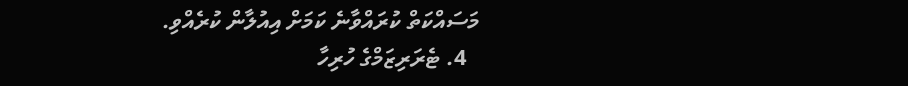މަސައްކަތް ކުރައްވާނެ ކަމަށް އިއުލާން ކުރެއްވި.
  4. ޓެރަރިޒަމްގެ ހުރިހާ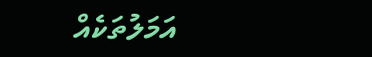އަމަލުތަކެއް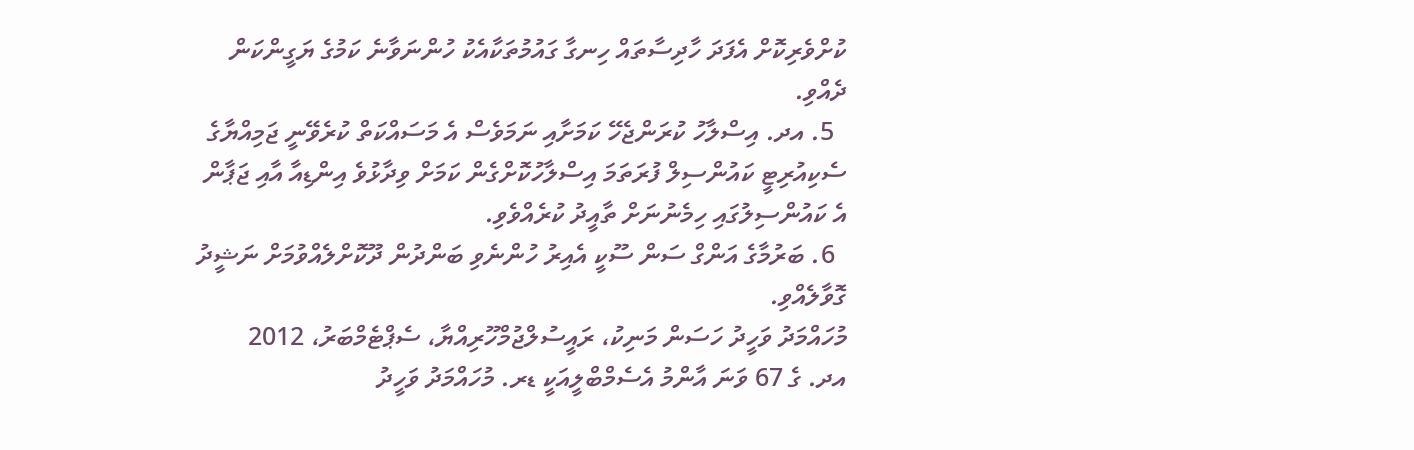ކުށްވެރިކޮށް އެފަދަ ހާދިސާތައް ހިނގާ ގައުމުތަކާއެކު ހުންނަވާނެ ކަމުގެ ޔަގީންކަން ދެއްވި.
  5. އދ. އިސްލާހު ކުރަންޖެހޭ ކަމަށާއި ނަމަވެސް އެ މަސައްކަތް ކުރެވޭނީ ޖަމިއްޔާގެ ސެކިއުރިޓީ ކައުންސިލް ފުރަތަމަ އިސްލާހުކޮށްގެން ކަމަށް ވިދާޅުވެ އިންޑިއާ އާއި ޖަޕާން އެ ކައުންސިލުގައި ހިމެނުނަށް ތާއީދު ކުރެއްވެވި.
  6. ބަރުމާގެ އަންގް ސަން ސޫކީ އެއިރު ހުންނެވި ބަންދުން ދޫކޮށްލެއްވުމަށް ނަޝީދު ގޮވާލެއްވި.
މުހައްމަދު ވަހީދު ހަސަން މަނިކު، ރައީސުލްޖުމްހޫރިއްޔާ، ސެޕްޓެމްބަރު، 2012
އދ. ގެ 67 ވަނަ އާންމު އެސެމްބްލީއަކީ ޑރ. މުހައްމަދު ވަހީދު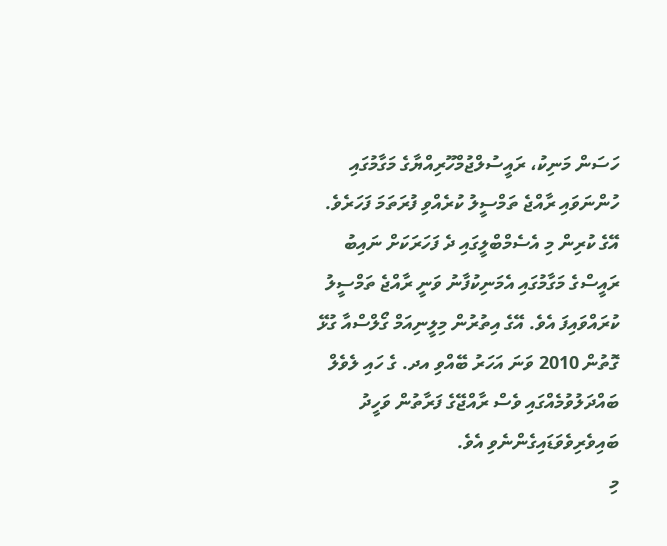ހަސަން މަނިކު، ރައީސުލްޖުމްހޫރިއްޔާގެ މަގާމުގައި ހުންނަވައި ރާއްޖެ ތަމްސީލު ކުރެއްވި ފުރަތަމަ ފަހަރެވެ. އޭގެ ކުރިން މި އެސެމްބްލީގައި ދެ ފަހަރަކަށް ނައިބު ރައީސްގެ މަގާމުގައި އެމަނިކުފާނު ވަނީ ރާއްޖެ ތަމްސީލު ކުރައްވައިފަ އެވެ. އޭގެ އިތުރުން މިލީނިއަމް ގޯލްސްއާ ގުޅޭ ގޮތުން 2010 ވަނަ އަހަރު ބޭއްވި އދ. ގެ ހައި ލެވެލް ބައްދަލުވުމެއްގައި ވެސް ރާއްޖޭގެ ފަރާތުން ވަހީދު ބައިވެރިވެވަޑައިގެންނެވި އެވެ.
މި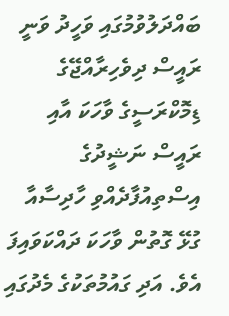ބައްދަލުވުމުގައި ވަހީދު ވަނީ ރައީސް ދިވެހިރާއްޖޭގެ ޑިމޮކްރަސީގެ ވާހަކަ އާއި ރައީސް ނަޝީދުގެ އިސްތިއުފާދެއްވި ހާދިސާއާ ގުޅޭ ގޮތުން ވާހަކަ ދައްކަވައިފަ އެވެ. އަދި ގައުމުތަކުގެ މެދުގައި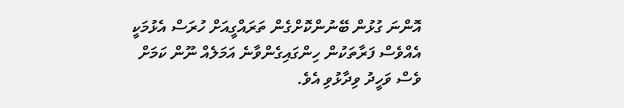އޮންނަ ގުޅުން ބޭނުންކޮށްގެން ތަރައްގީއަށް ހުރަސް އެޅުމަކީ އެއްވެސް ފަރާތަކުން ހިންގައިގެންވާނެ އަމަލެއް ނޫން ކަމަށް ވެސް ވަހީދު ވިދާޅުވި އެވެ.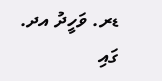ޑރ. ވަހީދު އދ. ގައި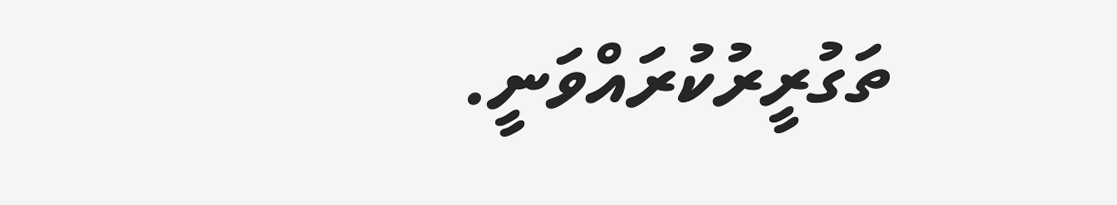ތަގުރީރުކުރައްވަނީ.